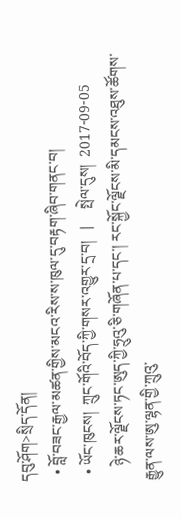དབུ་ཤོག>སྲིད་དོན།
  • བློ་བཟང་རྒྱལ་མཚན་གྱིས་མངའ་རིས་ས་ཁུལ་དུ་བརྟག་ཞིབ་གནང་བ།
  • ཡོང་ཁུངས།  ཀྲུང་གོའི་བོད་ཀྱི་གསར་འགྱུར་དྲ་བ།   |     སྤེལ་དུས།  2017-09-05
    ཉེ་ཆར་ལྗོངས་ཏང་ཨུད་ཀྱི་ཧྲུའུ་ཅི་གཞོན་པ་དང་། རང་སྐྱོང་ལྗོངས་མི་དམངས་འཐུས་ཚོགས་རྒྱུན་ལས་ཨུ་ལྷན་གྱི་ཀྲུའུ་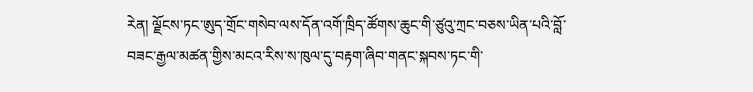རེན། ལྗོངས་ཏང་ཨུད་གྲོང་གསེབ་ལས་དོན་འགོ་ཁྲིད་ཚོགས་ཆུང་གི་ཙུའུ་ཀྲང་བཅས་ཡིན་པའི་བློ་བཟང་རྒྱལ་མཚན་གྱིས་མངའ་རིས་ས་ཁུལ་དུ་བརྟག་ཞིབ་གནང་སྐབས་ཏང་གི་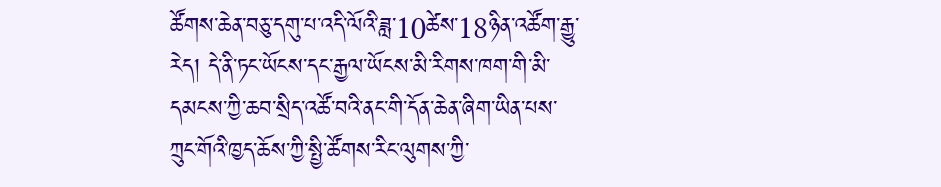ཚོགས་ཆེན་བཅུ་དགུ་པ་འདི་ལོའི་ཟླ་10ཚེས་18ཉིན་འཚོག་རྒྱུ་རེད། དེ་ནི་ཏང་ཡོངས་དང་རྒྱལ་ཡོངས་མི་རིགས་ཁག་གི་མི་དམངས་ཀྱི་ཆབ་སྲིད་འཚོ་བའི་ནང་གི་དོན་ཆེན་ཞིག་ཡིན་པས་ཀྲུང་གོའི་ཁྱད་ཆོས་ཀྱི་སྤྱི་ཚོགས་རིང་ལུགས་ཀྱི་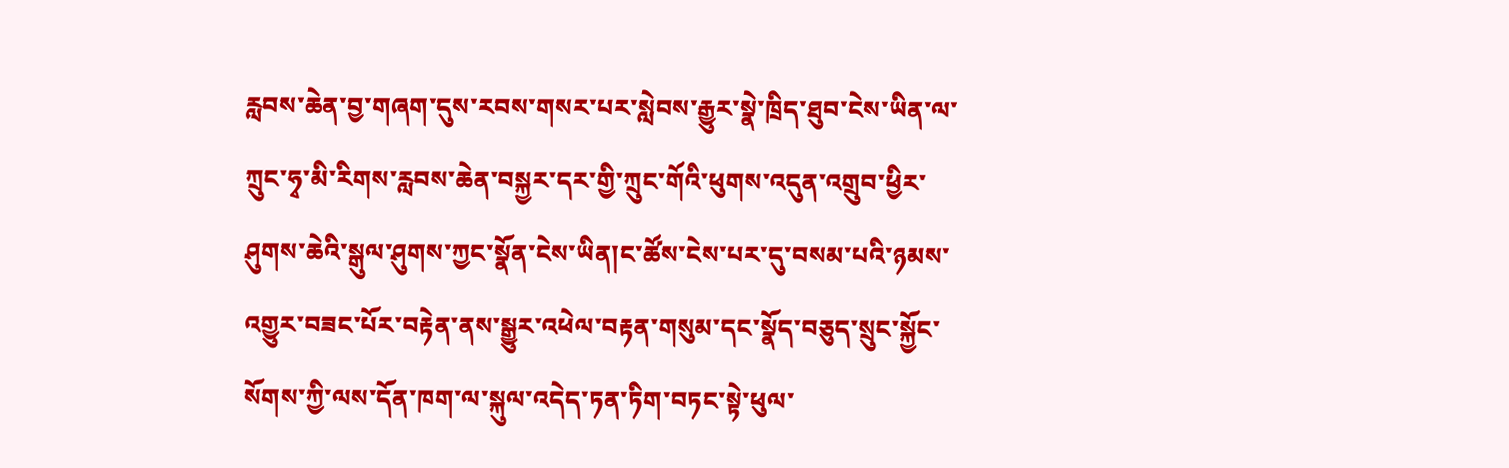རླབས་ཆེན་བྱ་གཞག་དུས་རབས་གསར་པར་སླེབས་རྒྱུར་སྣེ་ཁྲིད་ཐུབ་ངེས་ཡིན་ལ་ཀྲུང་ཧྭ་མི་རིགས་རླབས་ཆེན་བསྐྱར་དར་གྱི་ཀྲུང་གོའི་ཕུགས་འདུན་འགྲུབ་ཕྱིར་ཤུགས་ཆེའི་སྒུལ་ཤུགས་ཀྱང་སྣོན་ངེས་ཡིན།ང་ཚོས་ངེས་པར་དུ་བསམ་པའི་ཉམས་འགྱུར་བཟང་པོར་བརྟེན་ནས་སྒྱུར་འཕེལ་བརྟན་གསུམ་དང་སྣོད་བཅུད་སྲུང་སྐྱོང་སོགས་ཀྱི་ལས་དོན་ཁག་ལ་སྐུལ་འདེད་ཏན་ཏིག་བཏང་སྟེ་ཕུལ་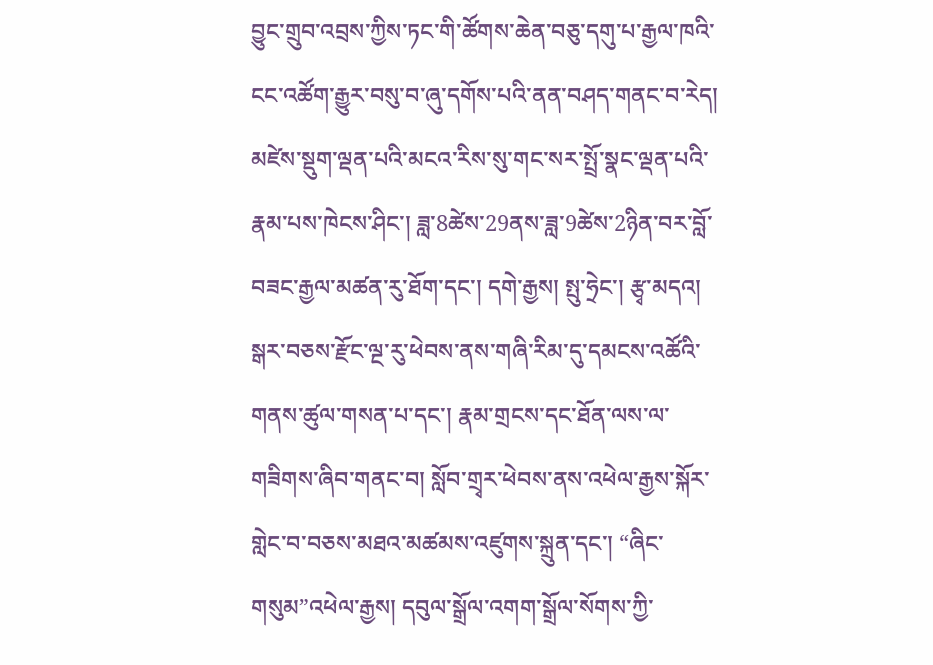བྱུང་གྲུབ་འབྲས་ཀྱིས་ཏང་གི་ཚོགས་ཆེན་བཅུ་དགུ་པ་རྒྱལ་ཁའི་ངང་འཚོག་རྒྱུར་བསུ་བ་ཞུ་དགོས་པའི་ནན་བཤད་གནང་བ་རེད། མཛེས་སྡུག་ལྡན་པའི་མངའ་རིས་སུ་གང་སར་སྤྲོ་སྣང་ལྡན་པའི་རྣམ་པས་ཁེངས་ཤིང་། ཟླ་8ཚེས་29ནས་ཟླ་9ཚེས་2ཉིན་བར་བློ་བཟང་རྒྱལ་མཚན་རུ་ཐོག་དང་། དགེ་རྒྱས། སྤུ་ཧྲེང་། རྩྭ་མདའ། སྒར་བཅས་རྫོང་ལྔ་རུ་ཕེབས་ནས་གཞི་རིམ་དུ་དམངས་འཚོའི་གནས་ཚུལ་གསན་པ་དང་། རྣམ་གྲངས་དང་ཐོན་ལས་ལ་གཟིགས་ཞིབ་གནང་བ། སློབ་གྲྭར་ཕེབས་ནས་འཕེལ་རྒྱས་སྐོར་གླེང་བ་བཅས་མཐའ་མཚམས་འཛུགས་སྐྲུན་དང་། “ཞིང་གསུམ”འཕེལ་རྒྱས། དབུལ་སྒྲོལ་འགག་སྒྲོལ་སོགས་ཀྱི་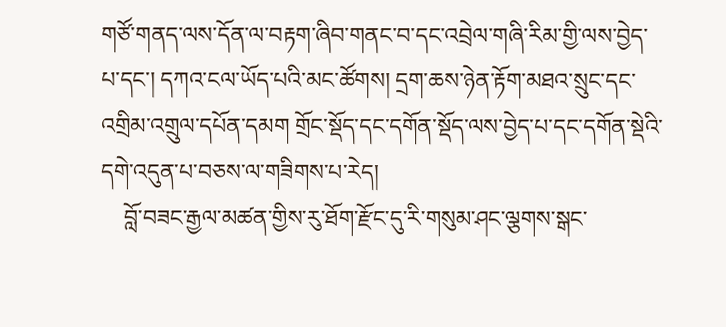གཙོ་གནད་ལས་དོན་ལ་བརྟག་ཞིབ་གནང་བ་དང་འབྲེལ་གཞི་རིམ་གྱི་ལས་བྱེད་པ་དང་། དཀའ་ངལ་ཡོད་པའི་མང་ཚོགས། དྲག་ཆས་ཉེན་རྟོག་མཐའ་སྲུང་དང་འགྲིམ་འགྲུལ་དཔོན་དམག གྲོང་སྡོད་དང་དགོན་སྡོད་ལས་བྱེད་པ་དང་དགོན་སྡེའི་དགེ་འདུན་པ་བཅས་ལ་གཟིགས་པ་རེད།
    བློ་བཟང་རྒྱལ་མཚན་གྱིས་རུ་ཐོག་རྫོང་དུ་རི་གསུམ་ཤང་ལྕགས་སྒང་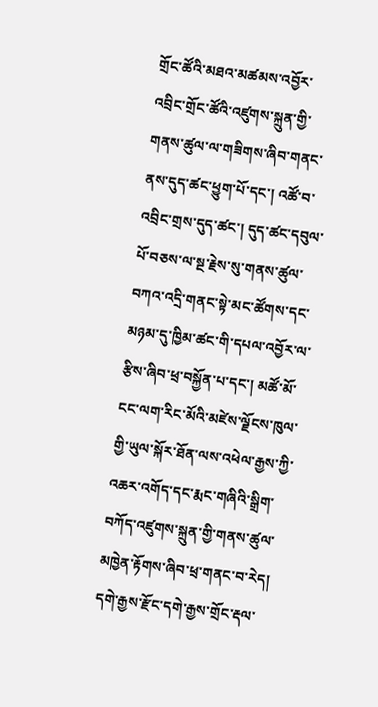གྲོང་ཚོའི་མཐའ་མཚམས་འབྱོར་འབྲིང་གྲོང་ཚོའི་འཛུགས་སྐྲུན་གྱི་གནས་ཚུལ་ལ་གཟིགས་ཞིབ་གནང་ནས་དུད་ཚང་ཕྱུག་པོ་དང་། འཚོ་བ་འབྲིང་གྲས་དུད་ཚང་། དུད་ཚང་དབུལ་པོ་བཅས་ལ་སྔ་རྗེས་སུ་གནས་ཚུལ་བཀའ་འདྲི་གནང་སྟེ་མང་ཚོགས་དང་མཉམ་དུ་ཁྱིམ་ཚང་གི་དཔལ་འབྱོར་ལ་རྩིས་ཞིབ་ཕྲ་བསྐྱོན་པ་དང་། མཚོ་མོ་ངང་ལག་རིང་མོའི་མཛེས་ལྗོངས་ཁུལ་གྱི་ཡུལ་སྐོར་ཐོན་ལས་འཕེལ་རྒྱས་ཀྱི་འཆར་འགོད་དང་རྨང་གཞིའི་སྒྲིག་བཀོད་འཛུགས་སྐྲུན་གྱི་གནས་ཚུལ་མཁྱེན་རྟོགས་ཞིབ་ཕྲ་གནང་བ་རེད། དགེ་རྒྱས་རྫོང་དགེ་རྒྱས་གྲོང་རྡལ་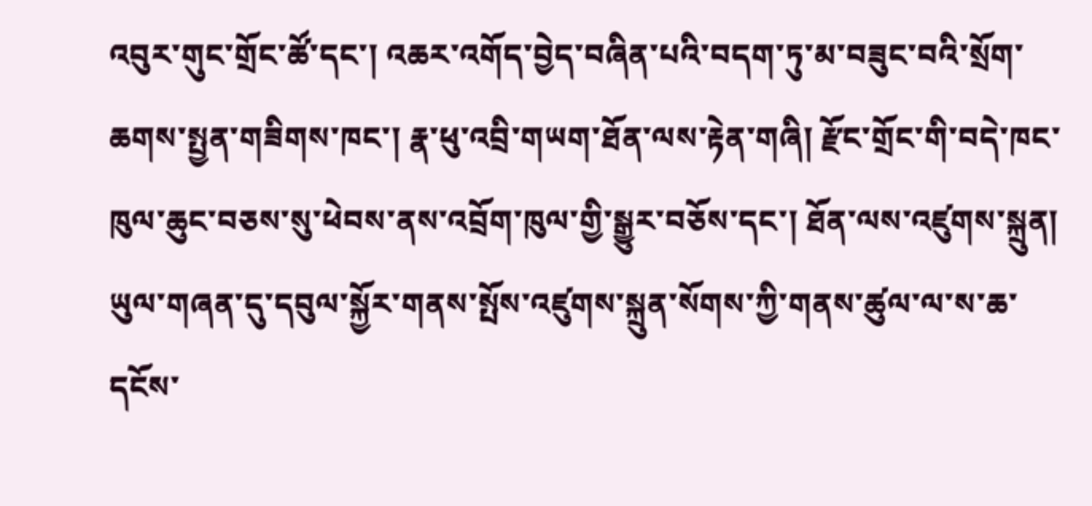འབུར་གུང་གྲོང་ཚོ་དང་། འཆར་འགོད་བྱེད་བཞིན་པའི་བདག་ཏུ་མ་བཟུང་བའི་སྲོག་ཆགས་སྤྱན་གཟིགས་ཁང་། རྣ་ཕུ་འབྲི་གཡག་ཐོན་ལས་རྟེན་གཞི། རྫོང་གྲོང་གི་བདེ་ཁང་ཁུལ་ཆུང་བཅས་སུ་ཕེབས་ནས་འབྲོག་ཁུལ་གྱི་སྒྱུར་བཅོས་དང་། ཐོན་ལས་འཛུགས་སྐྲུན། ཡུལ་གཞན་དུ་དབུལ་སྐྱོར་གནས་སྤོས་འཛུགས་སྐྲུན་སོགས་ཀྱི་གནས་ཚུལ་ལ་ས་ཆ་དངོས་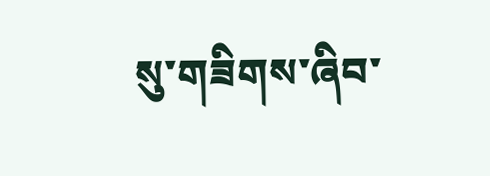སུ་གཟིགས་ཞིབ་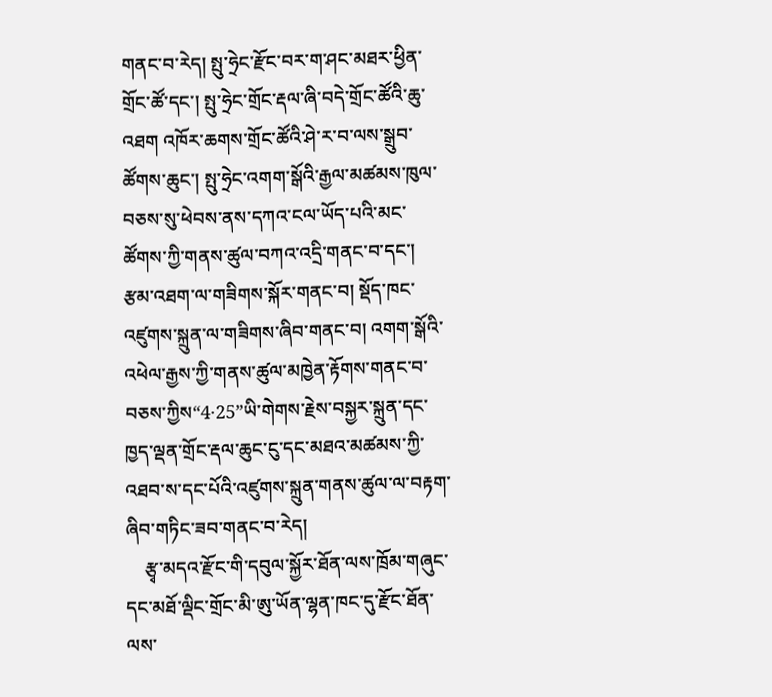གནང་བ་རེད། སྤུ་ཧྲེང་རྫོང་བར་ག་ཤང་མཐར་ཕྱིན་གྲོང་ཚོ་དང་། སྤུ་ཧྲེང་གྲོང་རྡལ་ཞི་བདེ་གྲོང་ཚོའི་ཆུ་འཐག འཁོར་ཆགས་གྲོང་ཚོའི་ཤེ་ར་བ་ལས་སྒྲུབ་ཚོགས་ཆུང་། སྤུ་ཧྲེང་འགག་སྒོའི་རྒྱལ་མཚམས་ཁུལ་བཅས་སུ་ཕེབས་ནས་དཀའ་ངལ་ཡོད་པའི་མང་ཚོགས་ཀྱི་གནས་ཚུལ་བཀའ་འདྲི་གནང་བ་དང་། རྩམ་འཐག་ལ་གཟིགས་སྐོར་གནང་བ། སྡོད་ཁང་འཛུགས་སྐྲུན་ལ་གཟིགས་ཞིབ་གནང་བ། འགག་སྒོའི་འཕེལ་རྒྱས་ཀྱི་གནས་ཚུལ་མཁྱེན་རྟོགས་གནང་བ་བཅས་ཀྱིས“4·25”ཡི་གེགས་རྗེས་བསྐྱར་སྐྲུན་དང་ཁྱད་ལྡན་གྲོང་རྡལ་ཆུང་ངུ་དང་མཐའ་མཚམས་ཀྱི་འཐབ་ས་དང་པོའི་འཛུགས་སྐྲུན་གནས་ཚུལ་ལ་བརྟག་ཞིབ་གཏིང་ཟབ་གནང་བ་རེད།
    རྩྭ་མདའ་རྫོང་གི་དབུལ་སྐྱོར་ཐོན་ལས་ཁྲོམ་གཞུང་དང་མཐོ་ལྡིང་གྲོང་མི་ཨུ་ཡོན་ལྷན་ཁང་དུ་རྫོང་ཐོན་ལས་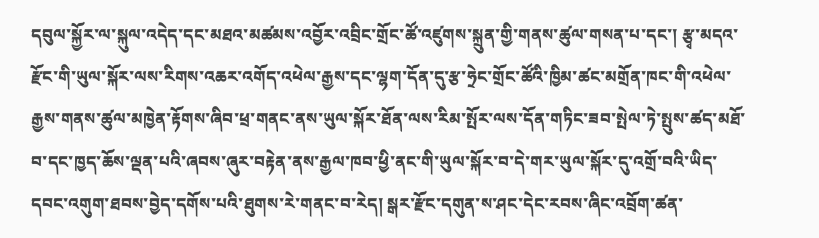དབུལ་སྐྱོར་ལ་སྐུལ་འདེད་དང་མཐའ་མཚམས་འབྱོར་འབྲིང་གྲོང་ཚོ་འཛུགས་སྐྲུན་གྱི་གནས་ཚུལ་གསན་པ་དང་། རྩྭ་མདའ་རྫོང་གི་ཡུལ་སྐོར་ལས་རིགས་འཆར་འགོད་འཕེལ་རྒྱས་དང་ལྷག་དོན་དུ་རྩ་ཧྲེང་གྲོང་ཚོའི་ཁྱིམ་ཚང་མགྲོན་ཁང་གི་འཕེལ་རྒྱས་གནས་ཚུལ་མཁྱེན་རྟོགས་ཞིབ་ཕྲ་གནང་ནས་ཡུལ་སྐོར་ཐོན་ལས་རིམ་སྤོར་ལས་དོན་གཏིང་ཟབ་སྤེལ་ཏེ་སྤུས་ཚད་མཐོ་བ་དང་ཁྱད་ཆོས་ལྡན་པའི་ཞབས་ཞུར་བརྟེན་ནས་རྒྱལ་ཁབ་ཕྱི་ནང་གི་ཡུལ་སྐོར་བ་དེ་གར་ཡུལ་སྐོར་དུ་འགྲོ་བའི་ཡིད་དབང་འགུག་ཐབས་བྱེད་དགོས་པའི་ཐུགས་རེ་གནང་བ་རེད། སྒར་རྫོང་དགུན་ས་ཤང་དེང་རབས་ཞིང་འབྲོག་ཚན་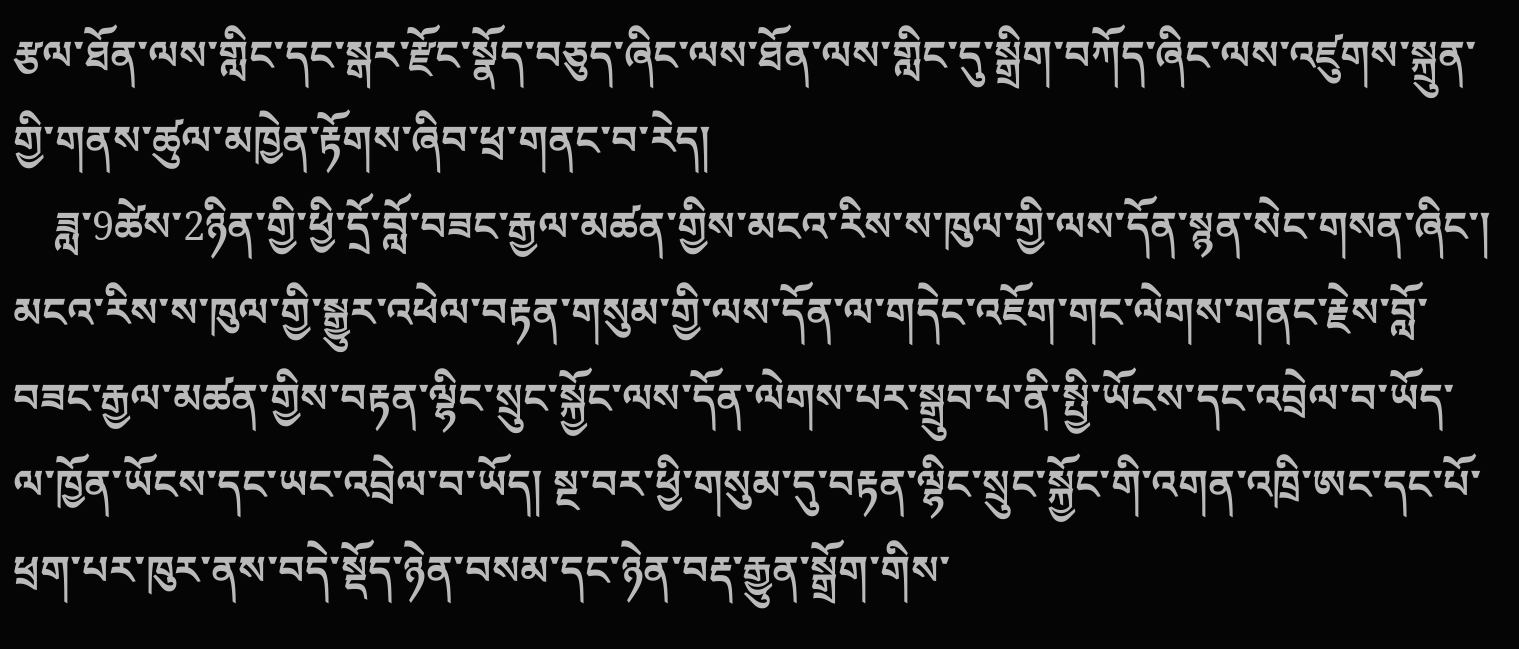རྩལ་ཐོན་ལས་གླིང་དང་སྒར་རྫོང་སྣོད་བཅུད་ཞིང་ལས་ཐོན་ལས་གླིང་དུ་སྒྲིག་བཀོད་ཞིང་ལས་འཛུགས་སྐྲུན་གྱི་གནས་ཚུལ་མཁྱེན་རྟོགས་ཞིབ་ཕྲ་གནང་བ་རེད།
    ཟླ་9ཚེས་2ཉིན་གྱི་ཕྱི་དྲོ་བློ་བཟང་རྒྱལ་མཚན་གྱིས་མངའ་རིས་ས་ཁུལ་གྱི་ལས་དོན་སྙན་སེང་གསན་ཞིང་། མངའ་རིས་ས་ཁུལ་གྱི་སྒྱུར་འཕེལ་བརྟན་གསུམ་གྱི་ལས་དོན་ལ་གདེང་འཇོག་གང་ལེགས་གནང་རྗེས་བློ་བཟང་རྒྱལ་མཚན་གྱིས་བརྟན་ལྷིང་སྲུང་སྐྱོང་ལས་དོན་ལེགས་པར་སྒྲུབ་པ་ནི་སྤྱི་ཡོངས་དང་འབྲེལ་བ་ཡོད་ལ་ཁྱོན་ཡོངས་དང་ཡང་འབྲེལ་བ་ཡོད། སྔ་བར་ཕྱི་གསུམ་དུ་བརྟན་ལྷིང་སྲུང་སྐྱོང་གི་འགན་འཁྲི་ཨང་དང་པོ་ཕྲག་པར་ཁུར་ནས་བདེ་སྡོད་ཉེན་བསམ་དང་ཉེན་བརྡ་རྒྱུན་སྒྲོག་གིས་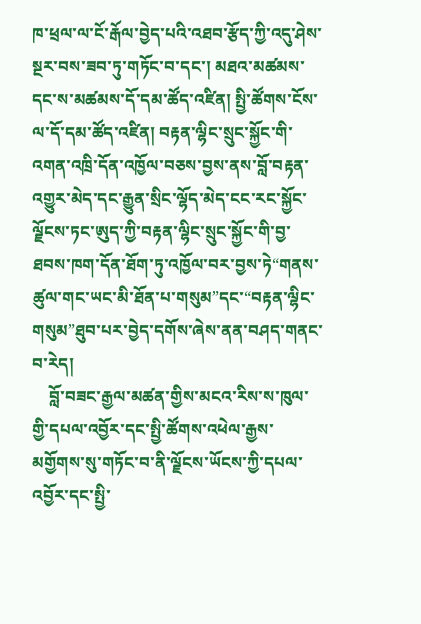ཁ་ཕྲལ་ལ་ངོ་རྒོལ་བྱེད་པའི་འཐབ་རྩོད་ཀྱི་འདུ་ཤེས་སྔར་བས་ཟབ་ཏུ་གཏོང་བ་དང་། མཐའ་མཚམས་དང་ས་མཚམས་དོ་དམ་ཚོད་འཛིན། སྤྱི་ཚོགས་ངོས་ལ་དོ་དམ་ཚོད་འཛིན། བརྟན་ལྷིང་སྲུང་སྐྱོང་གི་འགན་འཁྲི་དོན་འཁྱོལ་བཅས་བྱས་ནས་བློ་བརྟན་འགྱུར་མེད་དང་རྒྱུན་སྲིང་ལྷོད་མེད་ངང་རང་སྐྱོང་ལྗོངས་ཏང་ཨུད་ཀྱི་བརྟན་ལྷིང་སྲུང་སྐྱོང་གི་བྱ་ཐབས་ཁག་དོན་ཐོག་ཏུ་འཁྱོལ་བར་བྱས་ཏེ“གནས་ཚུལ་གང་ཡང་མི་ཐོན་པ་གསུམ”དང་“བརྟན་ལྷིང་གསུམ”ཐུབ་པར་བྱེད་དགོས་ཞེས་ནན་བཤད་གནང་བ་རེད།
    བློ་བཟང་རྒྱལ་མཚན་གྱིས་མངའ་རིས་ས་ཁུལ་གྱི་དཔལ་འབྱོར་དང་སྤྱི་ཚོགས་འཕེལ་རྒྱས་མགྱོགས་སུ་གཏོང་བ་ནི་ལྗོངས་ཡོངས་ཀྱི་དཔལ་འབྱོར་དང་སྤྱི་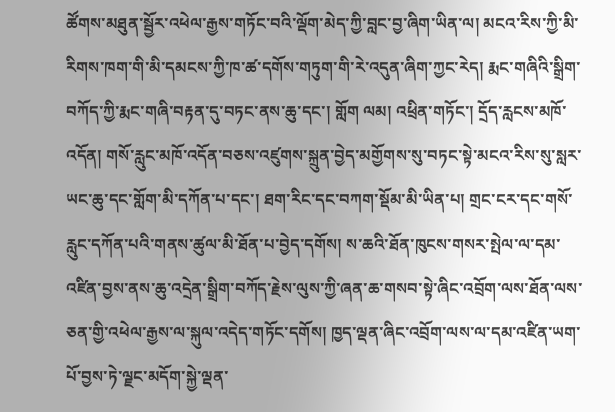ཚོགས་མཐུན་སྦྱོར་འཕེལ་རྒྱས་གཏོང་བའི་ལྡོག་མེད་ཀྱི་བླང་བྱ་ཞིག་ཡིན་ལ། མངའ་རིས་ཀྱི་མི་རིགས་ཁག་གི་མི་དམངས་ཀྱི་ཁ་ཚ་དགོས་གཏུག་གི་རེ་འདུན་ཞིག་ཀྱང་རེད། རྨང་གཞིའི་སྒྲིག་བཀོད་ཀྱི་རྨང་གཞི་བརྟན་དུ་བཏང་ནས་ཆུ་དང་། གློག ལམ། འཕྲིན་གཏོང་། དྲོད་རླངས་མཁོ་འདོན། གསོ་རླུང་མཁོ་འདོན་བཅས་འཛུགས་སྐྲུན་བྱེད་མགྱོགས་སུ་བཏང་སྟེ་མངའ་རིས་སུ་སླར་ཡང་ཆུ་དང་གློག་མི་དཀོན་པ་དང་། ཐག་རིང་དང་བཀག་སྡོམ་མི་ཡིན་པ། གྲང་ངར་དང་གསོ་རླུང་དཀོན་པའི་གནས་ཚུལ་མི་ཐོན་པ་བྱེད་དགོས། ས་ཆའི་ཐོན་ཁུངས་གསར་སྤེལ་ལ་དམ་འཛིན་བྱས་ནས་ཆུ་འདྲེན་སྒྲིག་བཀོད་རྗེས་ལུས་ཀྱི་ཞན་ཆ་གསབ་སྟེ་ཞིང་འབྲོག་ལས་ཐོན་ལས་ཅན་གྱི་འཕེལ་རྒྱས་ལ་སྐུལ་འདེད་གཏོང་དགོས། ཁྱད་ལྡན་ཞིང་འབྲོག་ལས་ལ་དམ་འཛིན་ཡག་པོ་བྱས་ཏེ་ལྗང་མདོག་སྐྱེ་ལྡན་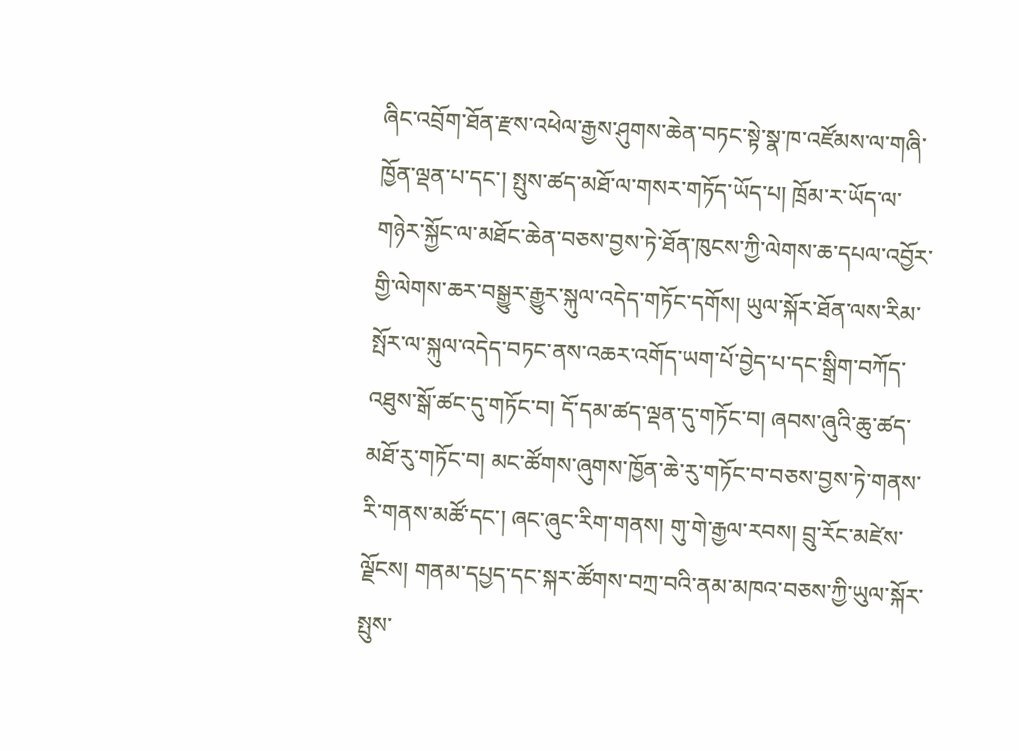ཞིང་འབྲོག་ཐོན་རྫས་འཕེལ་རྒྱས་ཤུགས་ཆེན་བཏང་སྟེ་སྣ་ཁ་འཛོམས་ལ་གཞི་ཁྱོན་ལྡན་པ་དང་། སྤུས་ཚད་མཐོ་ལ་གསར་གཏོད་ཡོད་པ། ཁྲོམ་ར་ཡོད་ལ་གཉེར་སྐྱོང་ལ་མཐོང་ཆེན་བཅས་བྱས་ཏེ་ཐོན་ཁུངས་ཀྱི་ལེགས་ཆ་དཔལ་འབྱོར་གྱི་ལེགས་ཆར་བསྒྱུར་རྒྱུར་སྐུལ་འདེད་གཏོང་དགོས། ཡུལ་སྐོར་ཐོན་ལས་རིམ་སྤོར་ལ་སྐུལ་འདེད་བཏང་ནས་འཆར་འགོད་ཡག་པོ་བྱེད་པ་དང་སྒྲིག་བཀོད་འཐུས་སྒོ་ཚང་དུ་གཏོང་བ། དོ་དམ་ཚད་ལྡན་དུ་གཏོང་བ། ཞབས་ཞུའི་ཆུ་ཚད་མཐོ་རུ་གཏོང་བ། མང་ཚོགས་ཞུགས་ཁྱོན་ཆེ་རུ་གཏོང་བ་བཅས་བྱས་ཏེ་གནས་རི་གནས་མཚོ་དང་། ཞང་ཞུང་རིག་གནས། གུ་གེ་རྒྱལ་རབས། བྲུ་རོང་མཛེས་ལྗོངས། གནམ་དཔྱད་དང་སྐར་ཚོགས་བཀྲ་བའི་ནམ་མཁའ་བཅས་ཀྱི་ཡུལ་སྐོར་སྤུས་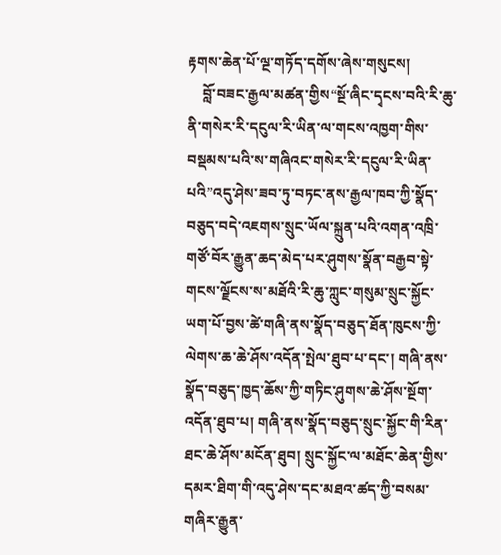རྟགས་ཆེན་པོ་ལྔ་གཏོད་དགོས་ཞེས་གསུངས།
    བློ་བཟང་རྒྱལ་མཚན་གྱིས“སྔོ་ཞིང་དྭངས་བའི་རི་ཆུ་ནི་གསེར་རི་དངུལ་རི་ཡིན་ལ་གངས་འཁྱག་གིས་བསྡམས་པའི་ས་གཞིའང་གསེར་རི་དངུལ་རི་ཡིན་པའི”འདུ་ཤེས་ཟབ་ཏུ་བཏང་ནས་རྒྱལ་ཁབ་ཀྱི་སྣོད་བཅུད་བདེ་འཇགས་སྲུང་ཡོལ་སྐྲུན་པའི་འགན་འཁྲི་གཙོ་བོར་རྒྱུན་ཆད་མེད་པར་ཤུགས་སྣོན་བརྒྱབ་སྟེ་གངས་ལྗོངས་ས་མཐོའི་རི་ཆུ་ཀླུང་གསུམ་སྲུང་སྐྱོང་ཡག་པོ་བྱས་ཚེ་གཞི་ནས་སྣོད་བཅུད་ཐོན་ཁུངས་ཀྱི་ལེགས་ཆ་ཆེ་ཤོས་འདོན་སྤེལ་ཐུབ་པ་དང་། གཞི་ནས་སྣོད་བཅུད་ཁྱད་ཆོས་ཀྱི་གཏིང་ཤུགས་ཆེ་ཤོས་སྔོག་འདོན་ཐུབ་པ། གཞི་ནས་སྣོད་བཅུད་སྲུང་སྐྱོང་གི་རིན་ཐང་ཆེ་ཤོས་མངོན་ཐུབ། སྲུང་སྐྱོང་ལ་མཐོང་ཆེན་གྱིས་དམར་ཐིག་གི་འདུ་ཤེས་དང་མཐའ་ཚད་ཀྱི་བསམ་གཞིར་རྒྱུན་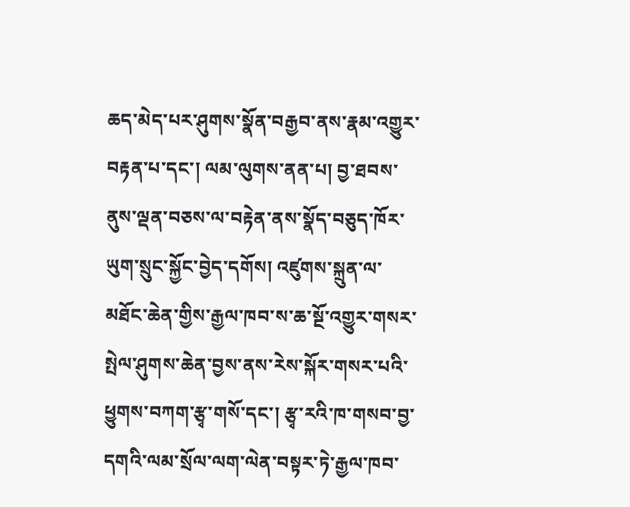ཆད་མེད་པར་ཤུགས་སྣོན་བརྒྱབ་ནས་རྣམ་འགྱུར་བརྟན་པ་དང་། ལམ་ལུགས་ནན་པ། བྱ་ཐབས་ནུས་ལྡན་བཅས་ལ་བརྟེན་ནས་སྣོད་བཅུད་ཁོར་ཡུག་སྲུང་སྐྱོང་བྱེད་དགོས། འཛུགས་སྐྲུན་ལ་མཐོང་ཆེན་གྱིས་རྒྱལ་ཁབ་ས་ཆ་སྔོ་འགྱུར་གསར་སྤེལ་ཤུགས་ཆེན་བྱས་ནས་རེས་སྐོར་གསར་པའི་ཕྱུགས་བཀག་རྩྭ་གསོ་དང་། རྩྭ་རའི་ཁ་གསབ་བྱ་དགའི་ལམ་སྲོལ་ལག་ལེན་བསྟར་ཏེ་རྒྱལ་ཁབ་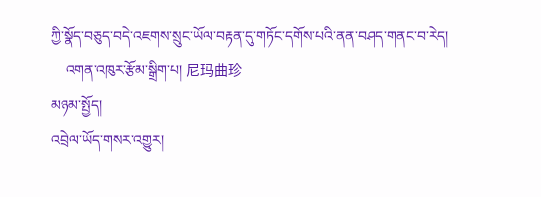ཀྱི་སྣོད་བཅུད་བདེ་འཇགས་སྲུང་ཡོལ་བརྟན་དུ་གཏོང་དགོས་པའི་ནན་བཤད་གནང་བ་རེད།
    འགན་འཁུར་རྩོམ་སྒྲིག་པ། 尼玛曲珍
མཉམ་སྤྱོད།
འབྲེལ་ཡོད་གསར་འགྱུར།